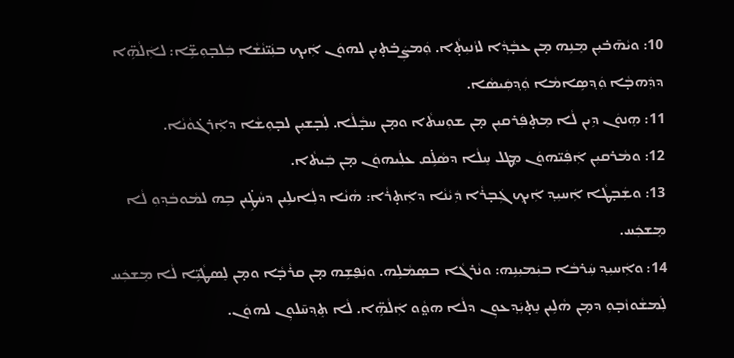10: ܘܝܵܗ̄ܒ̇ܝܼܢ ܡܸܢܹܗ ܡ̣ܢ ܥܒ̣ܵܕ݂ܵܐ ܠܙܵܢܝܼܬ̣ܵܐ. ܘܲܡܨܲܒ̇ܬ̣ܝܼܢ ܠܗܘܿܢ ܐܲܝܟ݂ ܒܢܲܝ̈ܢܵܫܵܐ ܒܲܠܒ̣ܘܼܫܹ̈ܐ: ܠܐܲܠܵܗܹ̈ܐ ܕܕܲܗܒ̣ܵܐ ܘܲܕ݂ܣܹܐܡܵܐ ܘܲܕ݂ܩܲܝܣܵܐ.
11: ܗܸܢܘܿܢ ܕܹܝܢ ܠܵܐ ܡܸܬ̣ܦܲܪܩܝܼܢ ܡ̣ܢ ܫܘܼܚܬܵܐ ܘܡ̣ܢ ܚܒ̣ܵܠܵܐ. ܠܲܒ̣ܫܝܼܢ ܠܒ̣ܘܼܫܵܐ ܕܐܲܪܓ̇ܘܵܢܵܐ.
12: ܘܡܵܪܩܝܼܢ ܐܲܦܲܝ̈ܗܘܿܢ ܡܸܛܠ ܚܸܠܵܐ ܕܣܵܠܹ̇ܩ ܥܠܲܝܗܘܿܢ ܡ̣ܢ ܒܲܝܬܵܐ.
13: ܘܫܲܒ̣ܛܵܐ ܐܲܚܝܼܕ݂ ܐܲܝܟ݂ ܓܲܒ̣ܪܵܐ ܕܲܝܵܢܵܐ ܕܐܲܬ̣ܪܵܐ: ܗܵܢܵܐ ܕܠܲܐܝܠܹܝܢ ܕܚܵܛܹ̇ܝܢ ܒܹܗ ܠܡܵܘܒܵܕ݂ܘܼ ܠܵܐ ܡܸܫܟܲܚ.
14: ܘܐܲܚܝܼܕ݂ ܚܲܪܒܵܐ ܒܝܲܡܝܼܢܹܗ: ܘܢܵܪܓܵܐ ܒܣܸܡܵܠܹܗ. ܘܢܲܦ̮ܫܹܗ ܡ̣ܢ ܩܪܵܒ̣ܵܐ ܘܡ̣ܢ ܠܸܣܛܵܝܹ̈ܐ ܠܵܐ ܡܸܫܟܲܚ ܠܲܡܫܵܘܙܵܒ̣ܘܼ ܕܡ̣ܢ ܗܵܠܹܝܢ ܢܸܬ̣ܝܲܕ݂ܥܘܼܢ ܕܠܵܐ ܗܘ̤ܵܘ ܐܲܠܵܗܹ̈ܐ. ܠܵܐ ܬܸܕ݂ܚ̄ܠܘܼܢ ܠܗܘܿܢ.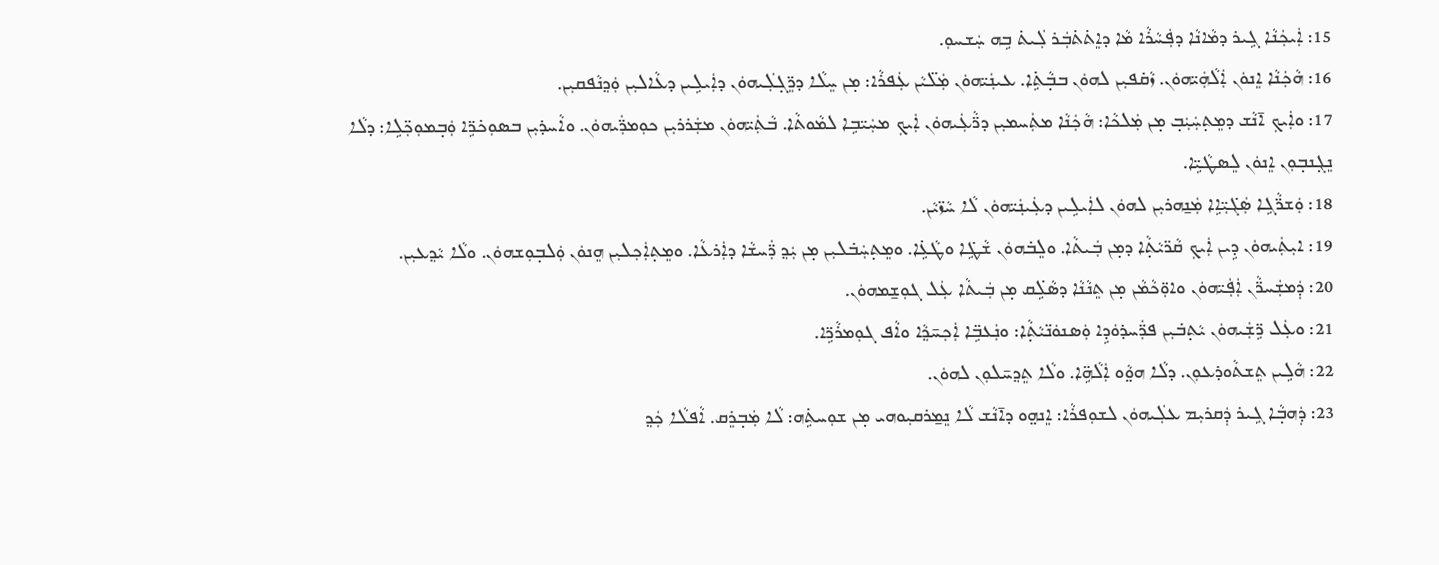15: ܐܲܝܟܲܢܵܐ ܓܹܝܪ ܕܡܵܐܢܵܐ ܕܦܲܚܵܪܵܐ ܡܵܐ ܕܐܸܬ̇ܬ̇ܒܲܪ ܠܲܝܬ̇ ܒܹܗ ܚܲܫܚܘܼ.
16: ܗܵܟܲܢܵܐ ܐܸܢܘܿܢ ܐܲܠܵܗܲܝ̈ܗܘܿܢ. ܙܵܩ̇ܦܝܼܢ ܠܗܘܿܢ ܒܒ̣ܵܬܹ̇ܐ. ܥܝܢܲܝ̈ܗܘܿܢ ܡܲܠ̈ܝܵܢ ܥܲܦܪܵܐ: ܡ̣ܢ ܚܸܠܵܐ ܕܪܸ̈ܓ̣ܠܲܝܗܘܿܢ ܕܐܲܝܠܹܝܢ ܕܥܵܐܠܝܼܢ ܘܲܕ݂ܢܵܦܩܝܼܢ.
17: ܘܐܲܝܟ݂ ܐ̄ܢܵܫ ܕܡܸܬ̣ܚܲܝܲܒ̣ ܡ̣ܢ ܡܲܠܟܵܐ: ܗܵܟܲܢܵܐ ܡܬܲܚܡܝܼܢ ܕܪ̈ܵܥܲܝܗܘܿܢ ܐܲܝܟ݂ ܡܚܲܝ̈ܒܹܐ ܠܡܵܘܬܵܐ. ܒܵܬܲܝ̈ܗܘܿܢ ܡܫܲܪܪܝܼܢ ܟܘܼܡܪ̈ܲܝܗܘܿܢ. ܘܐܵܚܕ̇ܝܼܢ ܒܣܘܼܟ̇ܪܹ̈ܐ ܘܲܒ̣ܡܘܼܟ݂̈ܠܹܐ: ܕܠܵܐ ܢܸܓ̣ܢܒ̣ܘܼܢ ܐܸܢܘܿܢ ܠܸܣܛܵܝܹ̈ܐ.
18: ܘܲܫܪ̈ܵܓܹܐ ܣܲܓ̇ܝܼ̈ܐܹܐ ܡܲܢ̱ܗܪܝܼܢ ܠܗܘܿܢ ܠܐܲܝܠܹܝܢ ܕܥܲܝܢܲܝ̈ܗܘܿܢ ܠܵܐ ܚܵܙ̈ܝܵܢ.
19: ܐܝܼܬܲܝܗܘܿܢ ܕܹܝܢ ܐܲܝܟ݂ ܩܵܪ̈ܝܵܬ̣ܵܐ ܕܡ̣ܢ ܒܲܝܬܵܐ. ܘܠܸܒ̇ܗܘܿܢ ܫܵܛܹ̇ܐ ܘܛܵܥܹ̇ܐ. ܘܡܸܬ̣ܚܲܒ̇ܠܝܼܢ ܡ̣ܢ ܝܲܕ݂ ܪ̈ܲܚܫܵܐ ܕܐܲܪܥܵܐ. ܘܡܸܬ̣ܐܲܟ݂ܠܝܼܢ ܗܸܢܘܿܢ ܘܲܠܒ̣ܘܼܫܗܘܿܢ. ܘܠܵܐ ܝܵܕ݂ܥܝܼܢ.
20: ܕܲܡܫܲܚܪ̈ܵܢ ܐܲܦܲܝ̈ܗܘܿܢ ܘܐܘܼ̈ܟܵܡܵܢ ܡ̣ܢ ܬܸܢܵܢܵܐ ܕܣܵܠܹ̇ܩ ܡ̣ܢ ܒܲܝܬܵܐ ܥܲܠ ܓܘܼܫ̱ܡܗܘܿܢ.
21: ܘܥܲܠ ܪܹ̈ܫܲܝܗܘܿܢ ܝܵܬ̣ܒ̇ܝܼܢ ܦܪ̈ܲܚܕ̇ܘܿܕܹܐ ܘܲܣܢܘܿܢ̈ܝܵܬ̣ܵܐ: ܘܢܲܥܒܹ̈ܐ ܐܲܟ݂ܚ̄ܕ݂ܵܐ ܘܐܵܦ ܓܘܼܡܪܵܪܹ̈ܐ.
22: ܗܵܠܹܝܢ ܬܸܫܬܵܘܕ̇ܥܘܼܢ. ܕܠܵܐ ܗܘ̤ܵܘ ܐܲܠܵܗܹ̈ܐ. ܘܠܵܐ ܬܸܕ݂ܚ̄ܠܘܼܢ ܠܗܘܿܢ.
23: ܕܲܗܒ̣ܵܐ ܓܹܝܪ ܕܲܩܪܝܼܡ ܥܠܲܝܗܘܿܢ ܠܫܘܼܦܪܵܐ: ܐܸܢܗ̤ܘ ܕܐ̄ܢܵܫ ܠܵܐ ܢܸܡ̱ܪܩܝܼܘܗܝ ܡ̣ܢ ܫܘܼܚܬܹ̇ܗ: ܠܵܐ ܡܲܒ̣ܪܸܩ. ܐܵܦܠܵܐ ܟܲܕ݂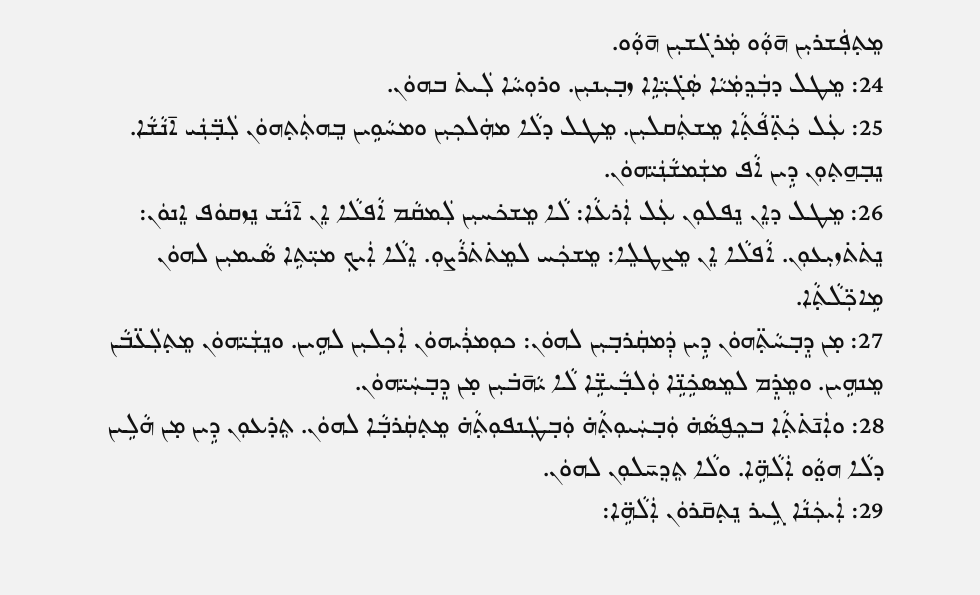ܡܸܬ̣ܦܲܫܪܝܼܢ ܗ̄ܘܼܵܘ ܡܲܪܓ̇ܫܝܼܢ ܗ̄ܘܼܵܘ.
24: ܡܸܛܠ ܕܒܲܕ݂ܡܲܝܵܐ ܣܲܓ̇ܝܼ̈ܐܹܐ ܙܒ̣ܝܼܢܝܼܢ. ܘܪܘܼܚܵܐ ܠܲܝܬ̇ ܒܗܘܿܢ.
25: ܥܲܠ ܟܲܬ̣̈ܦܵܬ̣ܵܐ ܡܸܫܬܲܩܠܝܼܢ. ܡܸܛܠ ܕܠܵܐ ܡܗܲܠܟ݂ܝܼܢ ܘܡܚܵܘܹܝܢ ܒܸܗܬܲܬ̣ܗܘܿܢ ܠܲܒ̣̈ܢܲܝ ܐ̄ܢܵܫܵܐ. ܢܸܒ̣ܗ̱ܬ̣ܘܼܢ ܕܹܝܢ ܐܵܦ ܡܫܲܡܫܵܢܲܝ̈ܗܘܿܢ.
26: ܡܸܛܠ ܕܐܸܢ ܢܸܦܠܘܼܢ ܥܲܠ ܐܲܪܥܵܐ: ܠܵܐ ܡܸܫܟ̇ܚܝܼܢ ܠܲܡܩܵܡ ܐܵܦܠܵܐ ܐܸܢ ܐ̄ܢܵܫ ܢܸܙܩܘܿܦ ܐܸܢܘܿܢ: ܢܸܬ̇ܬ̇ܙܝܼܥܘܼܢ. ܐܵܦܠܵܐ ܐܸܢ ܡܸܨܛܠܸܐ: ܡܸܫܟܲܚ ܠܡܸܬ̇ܬ̇ܪܵܨܘܼ. ܐܸܠܵܐ ܐܲܝܟ݂ ܡܝܼ̈ܬܹܐ ܣܵܝܡܝܼܢ ܠܗܘܿܢ ܡܹܐܟ݂̈ܠܵܬ̣ܵܐ.
27: ܡ̣ܢ ܕܸܒ̣ܚܵܬ̣̈ܗܘܿܢ ܕܹܝܢ ܕܲܡܩܲܪܒ̣ܝܼܢ ܠܗܘܿܢ: ܟܘܼܡܪܲܝܗܘܿܢ ܐܲܟ݂ܠܝܼܢ ܠܗܹܝܢ. ܘܢܸܫܲܝ̈ܗܘܿܢ ܡܸܬ̣ܠܲܥ̈ܒܵܢ ܡܸܢܗܹܝܢ. ܘܡܸܕܸ̇ܡ ܠܡܸܣܟܹ̇ܢܹ̈ܐ ܘܲܠܒ̣ܵܝܫܹ̈ܐ ܠܵܐ ܝܵܗ̄ܒ̇ܝܼܢ ܡ̣ܢ ܕܸܒ̣ܚܲܝ̈ܗܘܿܢ.
28: ܘܐܲܢ̄ܬ̇ܬ̣ܵܐ ܒܟܸܦ̮ܣܵܗ̇ ܘܲܒ̣ܚܲܝܘܼܬ̣ܵܗ̇ ܘܲܒ̣ܛܲܢܦܘܼܬ̣ܵܗ̇ ܡܸܬ̣ܩܲܪܒ̣ܵܐ ܠܗܘܿܢ. ܬܸܕ̇ܥܘܼܢ ܕܹܝܢ ܡ̣ܢ ܗܵܠܹܝܢ ܕܠܵܐ ܗܘ̤ܵܘ ܐܲܠܵܗܹ̈ܐ. ܘܠܵܐ ܬܸܕ݂ܚ̄ܠܘܼܢ ܠܗܘܿܢ.
29: ܐܲܝܟܲܢܵܐ ܓܹܝܪ ܢܸܬ̣ܩ̄ܪܘܿܢ ܐܲܠܵܗܹ̈ܐ: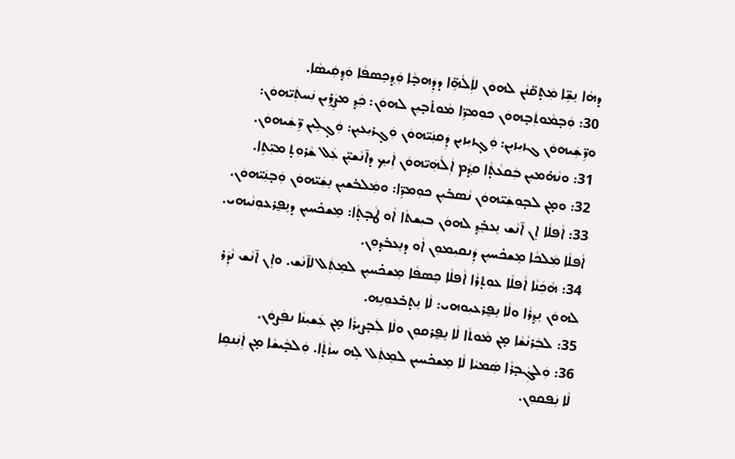ܕܗܵܐ ܢܸܫܹ̈ܐ ܡܲܬ̣ܩ̈ܢܵܢ ܠܗܘܿܢ ܠܐܲܠܵܗܹ̈ܐ ܕܕܲܗܒ̣ܵܐ ܘܲܕ݂ܟܸܣܦܵܐ ܘܲܕ݂ܩܲܝܣܵܐ.
30: ܘܲܒ̣ܡܵܘܬܲܒ̣ܗܘܿܢ ܟܘܼܡܪܹ̈ܐ ܡܵܘܬ̇ܒ̣ܝܼܢ ܠܗܘܿܢ: ܟܲܕ݂ ܡܨܲܪܹܝܢ ܢܲܚܬܲܝ̈ܗܘܿܢ: ܘܪܹ̈ܫܲܝܗܘܿܢ ܓܙܝܼܙܝܼܢ: ܘܲܓ̣ܙܝܼܙܝܼܢ ܕܲܩܢܲܝ̈ܗܘܿܢ ܘܲܓ̣ܪܝܼܥܝܼܢ: ܘܲܓ̣ܠܹܝܢ ܪܹ̈ܫܲܝܗܘܿܢ.
31: ܘܢܵܗ̇ܡܝܼܢ ܒܲܩܥܵܬ̣ܵܐ ܩܕ݂ܵܡ ܐܲܠܵܗܲܝ̈ܗܘܿܢ ܐܲܝܟ݂ ܕܐ̄ܢܵܫܝܼ̈ܢ ܥܲܠ ܫܵܪܘܼܬ̣ ܡܝܼ̈ܬܹܐ.
32: ܘܡ̣ܢ ܠܒ̣ܘܼܫܲܝ̈ܗܘܿܢ ܢܵܣܒ̇ܝܼܢ ܟܘܼܡܪܹ̈ܐ: ܘܡܲܠܒ̇ܫܝܼܢ ܢܸܫܲܝ̈ܗܘܿܢ ܘܲܒ̣ܢܲܝ̈ܗܘܿܢ.
33: ܐܵܦܠܵܐ ܐܸܢ ܐ̄ܢܵܫ ܢܸܥܒܸ̇ܕ݂ ܠܗܘܿܢ ܒܝܼܫܬܵܐ ܐܵܘ ܛܵܒ̣ܬ̣ܵܐ: ܡܸܫܟ̇ܚܝܼܢ ܕܢܸܦ̱ܪܥܘܼܢܵܝܗܝ. ܐܵܦܠܵܐ ܡܲܠܟܵܐ ܡܸܫܟ̇ܚܝܼܢ ܕܲܢܩܝܼܡܘܼܢ ܐܵܘ ܕܢܸܥܒ̇ܕ݂ܘܼܢ.
34: ܗܵܟܲܢܵܐ ܐܵܦܠܵܐ ܥܘܼܬ̣ܪܵܐ ܐܵܦܠܵܐ ܟܸܣܦܵܐ ܡܸܫܟ̇ܚܝܼܢ ܠܡܸܬܲܠ ܠܐ̄ܢܵܫ. ܘܐܸܢ ܐ̄ܢܵܫ ܢܵܕܲܪ ܠܗܘܿܢ ܢܸܕ݂ܪܵܐ ܘܠܵܐ ܢܸܦ̱ܪܥܝܼܘܗܝ: ܠܵܐ ܢܸܬ̣ܒ̇ܥܘܼܢܹܗ.
35: ܠܒܲܪܢܵܫܵܐ ܡ̣ܢ ܡܵܘܬܵܐ ܠܵܐ ܢܸܦ̱ܪܩܘܼܢ ܘܠܵܐ ܠܲܒ̣ܨܝܼܪܵܐ ܡ̣ܢ ܥܲܫܝܼܢܵܐ ܢܦܲܨܘܿܢ.
36: ܘܲܠܓܲܒ̣ܪܵܐ ܣܲܡܝܵܐ ܠܵܐ ܡܸܫܟ̇ܚܝܼܢ ܠܡܸܬܲܠ ܠܹܗ ܚܙܵܬ̣ܵܐ. ܘܲܠܒ̣ܵܝܫܵܐ ܡ̣ܢ ܐܲܢܲܢܩܹܐ ܠܵܐ ܢܲܦܩܘܼܢ.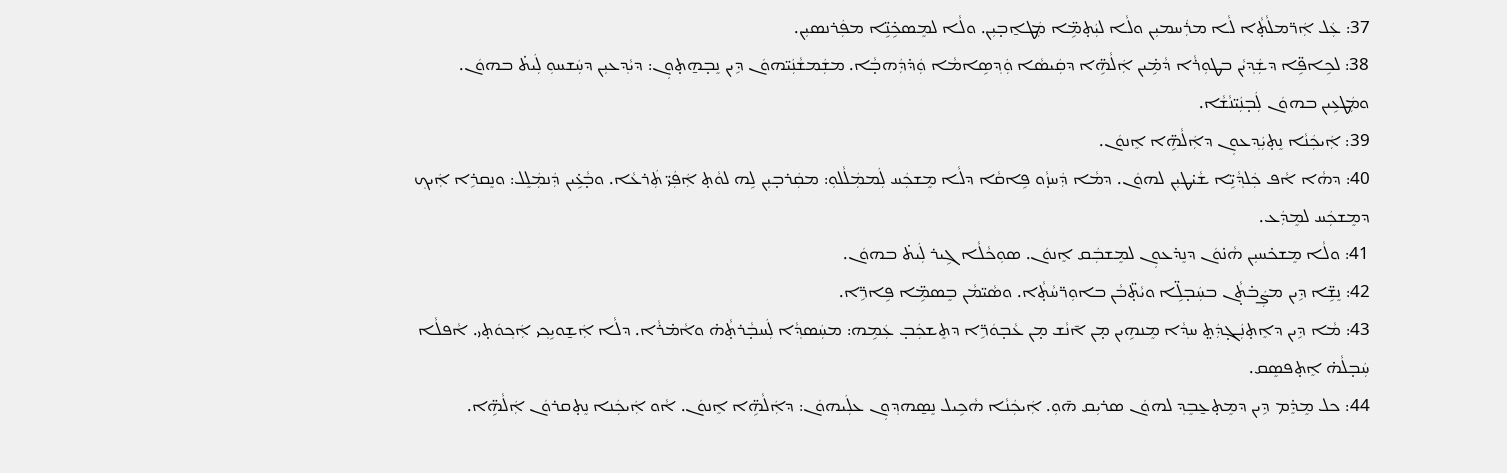37: ܥܲܠ ܐܲܪ̈ܡܠܵܬ̣ܵܐ ܠܵܐ ܡܪܲܚܡܝܼܢ ܘܠܵܐ ܠܝܲܬ̣ܡܹ̈ܐ ܡܲܛܐ̱ܒ̣ܝܼܢ. ܘܠܵܐ ܠܡܸܣܟܹ̇ܢܹ̈ܐ ܡܦܲܪܢܣܝܼܢ.
38: ܠܟܹܐܦܹ̈ܐ ܕܫܲܕ݂ܝܵܢ ܒܛܘܼܪܵܐ ܕܵܡܹ̇ܝܢ ܐܲܠܵܗܹ̈ܐ ܕܩܲܝܣܵܐ ܘܲܕ݂ܣܹܐܡܵܐ ܘܲܕ̇ܕܲܗܒ̣ܵܐ. ܡܫܲܡܫܵܢܲܝ̈ܗܘܿܢ ܕܹܝܢ ܢܸܒ̣ܗ̱ܬ̣ܘܼܢ: ܕܝܵܕ݂ܥܝܼܢ ܕܚܲܫܚܘܼ ܠܲܝܬ̇ ܒܗܘܿܢ. ܘܡܲܛܥܹܝܢ ܒܗܘܿܢ ܠܲܒ̣ܢܲܝ̈ܢܵܫܵܐ.
39: ܐܲܝܟܲܢܵܐ ܢܸܬ̣ܝܲܕ݂ܥܘܼܢ ܕܐܲܠܵܗܹ̈ܐ ܐܸܢܘܿܢ.
40: ܕܗܵܐ ܐܵܦ ܟܲܠܕ݂ܵܝܹ̈ܐ ܫܵܝ̇ܛܝܼܢ ܠܗܘܿܢ. ܕܡܵܐ ܕܲܚܙ̣ܵܘ ܦܹܐܩܵܐ ܕܠܵܐ ܡܸܫܟܲܚ ܠܲܡܡܲܠܵܠܘܼ: ܡܩܲܪܒ̣ܝܼܢ ܠܹܗ ܠܘܵܬ̣ ܐܲܦܲܝ̈ ܬܲܪܥܵܐ. ܘܒ̣ܵܥܹ̇ܝܢ ܕܲܢܡܲܠܸܠ: ܘܢܸܩܪܹܐ ܐܲܝܟ݂ ܕܡܸܫܟܲܚ ܠܡܸܕܲܥ.
41: ܘܠܵܐ ܡܸܫܟ̇ܚܝܼܢ ܗܵܢ̇ܘܿܢ ܕܢܸܕ̇ܥܘܼܢ ܠܡܸܫܒܲܩ ܐܸܢܘܿܢ. ܣܘܼܟܵܠܵܐ ܓܹܝܪ ܠܲܝܬ̇ ܒܗܘܿܢ.
42: ܢܸܫܹ̈ܐ ܕܹܝܢ ܡܨܲܒ̇ܬ̣ܵܢ ܒܚܲܒ̣ܠܹ̈ܐ ܘܝܵܬ̣̈ܒܵܢ ܒܐܘܼܪ̈ܚܵܬ̣ܵܐ. ܘܣܵܝ̈ܡܵܢ ܒܸܣܡܹ̈ܐ ܦܹܐܪܹ̈ܐ.
43: ܡܵܐ ܕܹܝܢ ܕܐܸܬ̣ܢܲܓ̣ܕܲܬ̤ ܚܕ݂ܵܐ ܡܸܢܗܹܝܢ ܡ̣ܢ ܐ̄ܢܵܫ ܡ̣ܢ ܥܵܒ̣ܘܿܪܹ̈ܐ ܕܬܸܫܟܲܒ̣ ܥܲܡܹܗ: ܡܚܲܣܕ݂ܵܐ ܠܲܚܒ̣ܵܪܬ̣ܵܗ̇ ܘܐܵܡ̇ܪܵܐ. ܕܠܵܐ ܐܲܫ̱ܘܝܹܟ݂ܝ ܐܲܟ݂ܘܿܬ̣ܝ. ܐܵܦܠܵܐ ܚܲܒ̣ܠܵܗ̇ ܐܸܬ̣ܦܣܸܩ.
44: ܟܠ ܡܸܕܸ̇ܡ ܕܹܝܢ ܕܡܸܬ̣ܥ̱ܒܸܕ݂ ܠܗܘܿܢ ܣܪܝܼܩ ܗ̄ܘܼ. ܐܲܝܟܲܢܵܐ ܗܵܟܹܝܠ ܢܸܣ̱ܗܕ݂ܘܼܢ ܥܠܲܝܗܘܿܢ: ܕܐܲܠܵܗܹ̈ܐ ܐܸܢܘܿܢ. ܐܵܘ ܐܲܝܟܲܢܐ ܢܸܬ̣ܩܪܘܿܢ ܐܲܠܵܗܹ̈ܐ.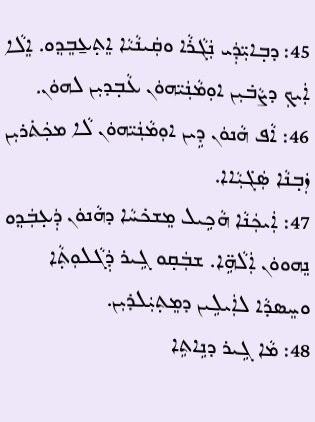45: ܕܒ̣ܐܝܼ̈ܕܲܝ ܢܲܓܵܪܵܐ ܘܩܲܝܢܵܝܵܐ ܐܸܬ̣ܥ̱ܒܸܕ݂ܘ. ܐܸܠܵܐ ܐܲܝܟ݂ ܕܨܵܒ̇ܝܼܢ ܐܘܼܡܵܢܲܝ̈ܗܘܿܢ ܥܵܒ̣ܕܝܼܢ ܠܗܘܿܢ.
46: ܐܵܦ ܗܵܢܘܿܢ ܕܹܝܢ ܐܘܼܡܵܢܲܝ̈ܗܘܿܢ ܠܵܐ ܡܟܲܬ̇ܪܝܼܢ ܙܲܒ̣ܢܵܐ ܣܲܓ̇ܝܼܵܐܐ.
47: ܐܲܝܟܲܢܵܐ ܗܵܟܹܝܠ ܡܸܫܟ̇ܚܵܐ ܕܗܵܢܘܿܢ ܕܲܥ̣ܒܲܕ݂ܘ ܢܸܗܘܘܿܢ ܐܲܠܵܗܹ̈ܐ. ܫܒܲܩ̣ܘ ܓܹܝܪ ܕܲܓܵܠܘܼܬ̣ܵܐ ܘܚܸܣܕܵܐ ܠܐܲܝܠܹܝܢ ܕܡܸܬ̣ܝܲܠܕ̇ܝܼܢ.
48: ܡܵܐ ܓܹܝܪ ܕܢܹܐܬܹܐ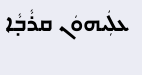ܥܠܲܝܗܘܿܢ ܩܪܵܒ̣ܵܐ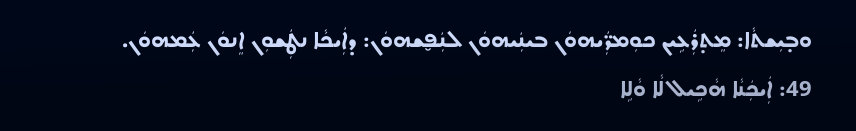ܘܒ̣ܝܼܫܬܵܐ: ܡܸܬ̣ܪܲܥܹܝܢ ܟܘܼܡܪ̈ܲܝܗܘܿܢ ܒܝܢܲܝܗܘܿܢ ܠܢܲܦ̮ܫܗܘܿܢ: ܕܐܲܝܟܵܐ ܢܛܲܫܘܼܢ ܐܸܢܘܿܢ ܥܲܡܗܘܿܢ.
49: ܐܲܝܟܲܢܵܐ ܗܵܟܹܝܠ ܠܵܐ ܘܵܠܹܐ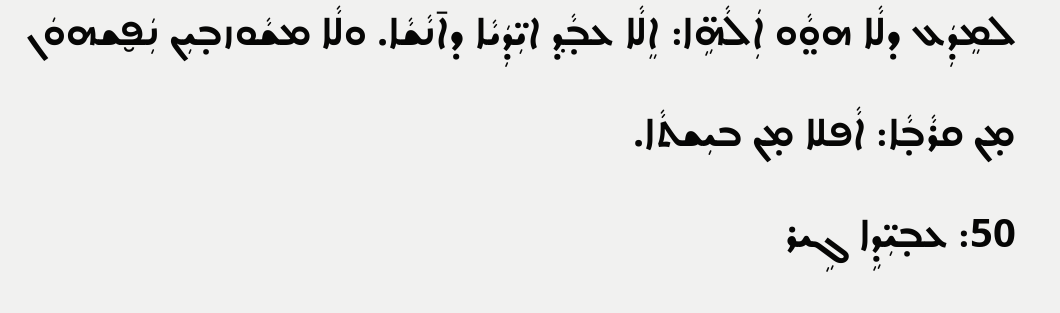ܠܡܸܕܲܥ ܕܠܵܐ ܗܘ̤ܵܘ ܐܲܠܵܗܹ̈ܐ: ܐܸܠܵܐ ܥܒ̣ܵܕ݂ ܐܝܼ̈ܕܲܝܵܐ ܕܐ̄ܢܵܫܵܐ. ܘܠܵܐ ܡܫܵܘܙܒ̣ܝܼܢ ܢܲܦ̮ܫܗܘܿܢ ܡ̣ܢ ܩܪܵܒ̣ܵܐ: ܐܵܦܠܐ ܡ̣ܢ ܒܝܼܫܬܵܐ.
50: ܥܒ̣ܝܼ̈ܕܹܐ ܓܹܝܪ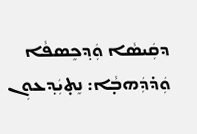ܕܩܲܝܣܵܐ ܘܲܕ݂ܟܸܣܦܵܐ ܘܲܕ̇ܕܲܗܒ̣ܵܐ: ܢܸܬ̣ܝܲܕ݂ܥܘܼܢ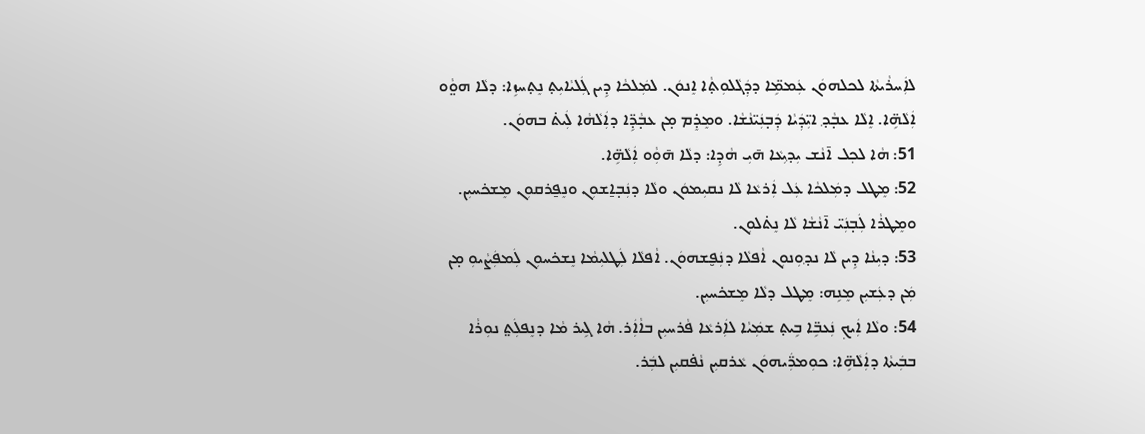ܠܐܲܚܪܵܝܬܵܐ ܠܟܠܗܘܿܢ ܥܲܡܡܹ̈ܐ ܕܕܲܓܵܠܘܼܬ̣ܵܐ ܐܸܢܘܿܢ. ܠܡܲܠܟܵܐ ܕܹܝܢ ܓܲܠܝܵܐܝܼܬ̣ ܢܸܬ̣ܚܙܹܐ: ܕܠܵܐ ܗܘ̤ܵܘ ܐܲܠܵܗܹ̈ܐ. ܐܸܠܵܐ ܥܒ̣ܵܕ݂ ܐܝܼ̈ܕܲܝܵܐ ܕܲܒ̣ܢܲܝ̈ܢܵܫܵܐ. ܘܡܸܕܸ̇ܡ ܡ̣ܢ ܥܒ̣ܵܕܹ̈ܐ ܕܐܲܠܵܗܵܐ ܠܲܝܬ̇ ܒܗܘܿܢ.
51: ܗܵܐ ܠܟ݂ܠ ܐ̄ܢܵܫ ܝܼܕ݂ܝܼܥܵܐ ܗ̄ܝܼ ܗܵܕܹܐ: ܕܠܵܐ ܗ̄ܘܼܵܘ ܐܲܠܵܗܹ̈ܐ.
52: ܡܸܛܠ ܕܡܲܠܟܵܐ ܥܲܠ ܐܲܪܥܵܐ ܠܵܐ ܢܩܝܼܡܘܿܢ ܘܠܵܐ ܕܢܲܒ̣ܐ̱ܫܘܼܢ ܘܢܸܦ̱ܪܩܘܼܢ ܡܸܫܟ̇ܚܝܼܢ. ܘܡܸܛܪܵܐ ܠܲܒ̣ܢܲܝ̈ ܐ̄ܢܵܫܵܐ ܠܵܐ ܢܸܬ̇ܠܘܼܢ.
53: ܕܝܼܢܵܐ ܕܹܝܢ ܠܵܐ ܢܕ݂ܘܼܢܘܼܢ ܐܵܦܠܵܐ ܕܢܲܦ̮ܫܗܘܿܢ. ܐܵܦܠܵܐ ܠܲܛܠܝܼܡܵܐ ܢܸܫܟ̇ܚܘܼܢ ܠܲܡܦܲܨܵܝܘܼ ܡ̣ܢ ܡܲܢ ܕܥܲܫܝܼܢ ܡܸܢܹܗ: ܡܸܛܠ ܕܠܵܐ ܡܸܫܟ̇ܚܝܼܢ.
54: ܘܠܵܐ ܐܲܝܟ݂ ܢܲܥܒܹ̈ܐ ܒܹܝܬ̣ ܫܡܲܝܵܐ ܠܐܲܪܥܵܐ ܦܵܪܚܝܼܢ ܒܐܵܐܲܪ. ܗܵܐ ܓܹܝܪ ܡܵܐ ܕܢܸܦܠܲܬ̤ ܢܘܼܪܵܐ ܒܒܲܝܬܵܐ ܕܐܲܠܵܗܹ̈ܐ: ܟܘܼܡܪ̈ܲܝܗܘܿܢ ܥܵܪܩܝܼܢ ܢܵܦ̇ܩܝܼܢ ܠܒܲܪ.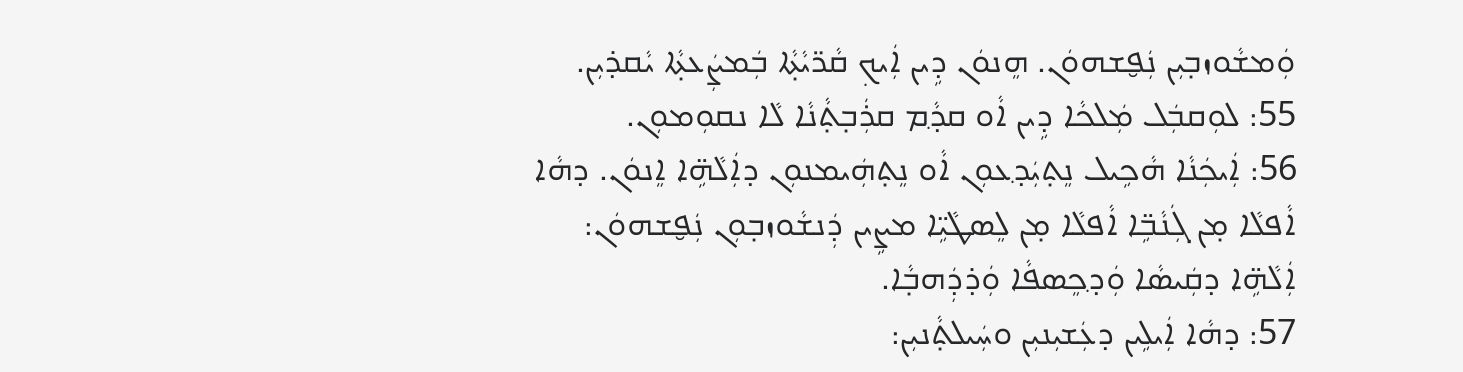ܘܲܡܫܵܘܙܒ̣ܝܼܢ ܢܲܦ̮ܫܗܘܿܢ. ܗܸܢܘܿܢ ܕܹܝܢ ܐܲܝܟ݂ ܩܵܪ̈ܝܵܬ̣ܵܐ ܒܲܡܨܲܥܬ̣ܵܐ ܝܵܩܕ̇ܝܼܢ.
55: ܠܘܼܩܒܲܠ ܡܲܠܟܵܐ ܕܹܝܢ ܐܵܘ ܩܕ݂ܵܡ ܩܪܲܒ̣ܬ̣ܵܢܵܐ ܠܵܐ ܢܩܘܼܡܘܼܢ.
56: ܐܲܝܟܲܢܵܐ ܗܵܟܹܝܠ ܢܸܬ̣ܝܲܕ݂ܥܘܼܢ ܐܵܘ ܢܸܬ̣ܗܲܝܡܢܘܼܢ ܕܐܲܠܵܗܹ̈ܐ ܐܸܢܘܿܢ. ܕܗܵܐ ܐܵܦܠܵܐ ܡ̣ܢ ܓܲܢܵܒܹ̈ܐ ܐܵܦܠܵܐ ܡ̣ܢ ܠܸܣܛܵܝܹ̈ܐ ܡܨܹܝܢ ܕܲܢܫܵܘܙܒ̣ܘܼܢ ܢܲܦ̮ܫܗܘܿܢ: ܐܲܠܵܗܹ̈ܐ ܕܩܲܝܣܵܐ ܘܲܕ݂ܟܸܣܦܵܐ ܘܲܕ̇ܕܲܗܒ̣ܵܐ.
57: ܕܗܵܐ ܐܲܝܠܹܝܢ ܕܥܲܫܝܼܢܝܼܢ ܘܚܲܝܠܬ̣ܵܢܝܼܢ: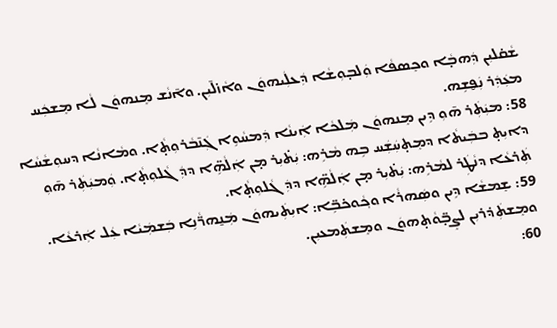ܫܵܩ̇ܠܝܼܢ ܕܲܗܒ̣ܵܐ ܘܟܸܣܦܵܐ ܘܲܠܒ̣ܘܼܫܵܐ ܕܲܥܠܲܝܗܘܿܢ ܘܐܵܙ̇ܠ̄ܝܼܢ. ܘܐ̄ܢܵܫ ܡܸܢܗܘܿܢ ܠܵܐ ܡܸܫܟܲܚ ܡܥܲܕܲܪ ܢܲܦ̮ܫܹܗ.
58: ܡܝܲܬܲܪ ܗ̄ܘܼ ܕܹܝܢ ܡܸܢܗܘܿܢ ܡܲܠܟܵܐ ܐܲܝܢܵܐ ܕܲܡܚܵܘܹܐ ܓܲܢ̄ܒܵܪܘܼܬ̣ܵܐ. ܘܡܵܐܢܵܐ ܕܚܘܼܫܵܚܵܐ ܕܐܝܼܬ̣ ܒܒܲܝܬܵܐ ܕܡܸܬ̣ܚܲܫܲܚ ܒܹܗ ܡܵܪܹܗ: ܝܲܬ̇ܝܼܪ ܡ̣ܢ ܐܲܠܵܗܹ̈ܐ ܕܕܲܓܵܠܘܼܬ̣ܵܐ. ܘܲܡܝܲܬܲܪ ܗ̄ܘܼ ܬܲܪܥܵܐ ܕܢܵܛܲܪ ܠܡܵܪܹܗ: ܝܲܬ̇ܝܼܪ ܡ̣ܢ ܐܲܠܵܗܹ̈ܐ ܕܕܲܓܵܠܘܼܬ̣ܵܐ.
59: ܫܸܡܫܵܐ ܕܹܝܢ ܘܣܲܗܪܵܐ ܘܟ݂ܵܘܟ̇ܒܹ̈ܐ: ܐܝܼܬܲܝܗܘܿܢ ܡܲܢ̱ܗܪ̈ܵܢܹܐ ܒܲܫܡܲܝܵܐ ܥܲܠ ܐܲܪܥܵܐ. ܘܡܸܫܬܲܕ̇ܪܝܼܢ ܠܨܸܒ̣̈ܘܵܬ̣ܗܘܿܢ ܘܡܸܫܬܲܡܥܝܼܢ.
60: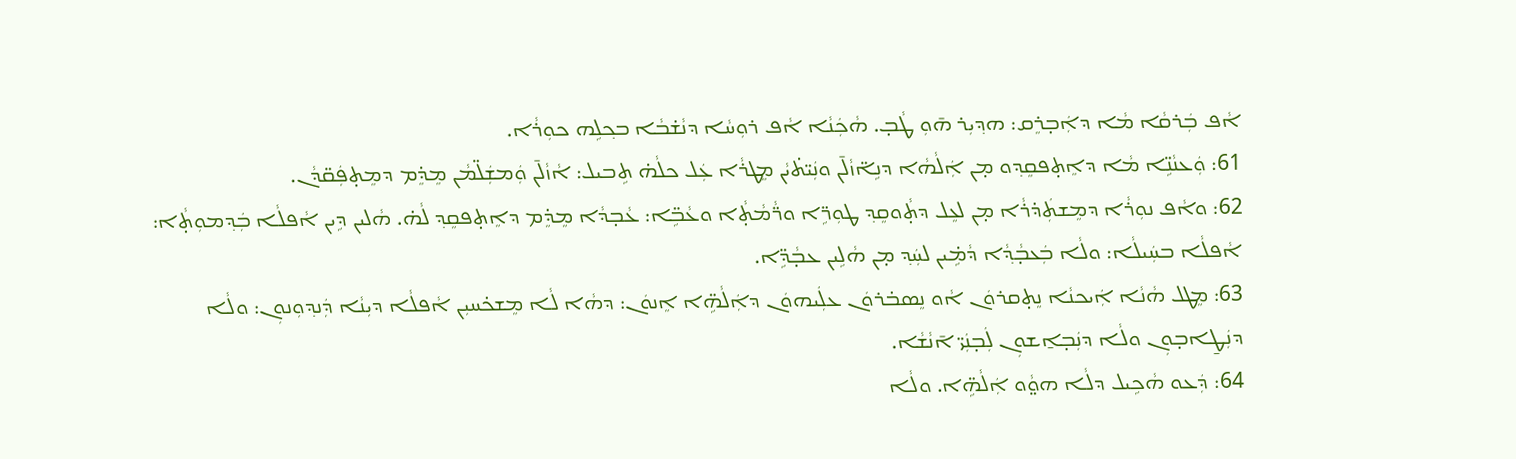ܐܵܦ ܒܲܪܩܵܐ ܡܵܐ ܕܐܲܒ̣ܪܸܩ: ܗܕ݂ܝܼܪ ܗ̄ܘܼ ܛܵܒ̣. ܗܵܟܲܢܵܐ ܐܵܦ ܪܘܼܚܵܐ ܕܢܵܫ̇ܒܵܐ ܒܟ݂ܠܹܗ ܟܘܼܪܵܐ.
61: ܘܲܥܢܵܢܹ̈ܐ ܡܵܐ ܕܐܸܬ̣ܦܩܸܕ݂ܘ ܡ̣ܢ ܐܲܠܵܗܵܐ ܕܢܹܐ̈ܙܵܠ̄ܢ ܘܢܲܝ̈ܬ̇ܝܵܢ ܡܸܛܪܵܐ ܥܲܠ ܟܠܵܗ̇ ܬܹܒܝܠ: ܐܵܙܵܠ̄ܢ ܘܲܡܫܲܠ̈ܡܵܢ ܡܸܕܸ̇ܡ ܕܡܸܬ̣ܦܲܩ̈ܕܵܢ.
62: ܘܐܵܦ ܢܘܼܪܵܐ ܕܡܸܫܬܲܕ̇ܪܵܐ ܡ̣ܢ ܠܥܸܠ ܕܬ̣ܵܘܩܸܕ݂ ܛܘܼܪܹ̈ܐ ܘܪ̈ܵܡܵܬ̣ܵܐ ܘܥܵܒܹ̈ܐ: ܥܵܒ̣ܕܵܐ ܡܸܕܸ̇ܡ ܕܐܸܬ̣ܦܩܸܕ݂ ܠܵܗ̇. ܗܵܠܝܢ ܕܹܝܢ ܐܵܦܠܵܐ ܒܲܕ݂ܡܘܼܬ̣ܵܐ: ܐܵܦܠܵܐ ܒܚܲܝܠܵܐ: ܘܠܵܐ ܒܲܥܒ̣ܵܕ݂ܵܐ ܕܵܡܹ̇ܝܢ ܠܚܲܕ݂ ܡ̣ܢ ܗܵܠܹܝܢ ܥܒ̣ܵܕܹ̈ܐ.
63: ܡܸܛܠ ܗܵܢܵܐ ܐܲܝܟܢܵܐ ܢܸܬ̣ܩܪܘܿܢ ܐܵܘ ܢܸܣܒ̇ܪܘܿܢ ܥܠܲܝܗܘܿܢ ܕܐܲܠܵܗܹ̈ܐ ܐܸܢܘܿܢ: ܕܗܵܐ ܠܵܐ ܡܸܫܟ̇ܚܝܼܢ ܐܵܦܠܵܐ ܕܝܼܢܵܐ ܕܲܢܕ݂ܘܼܢܘܼܢ: ܘܠܵܐ ܕܢܲܛ̱ܐܒ̣ܘܼܢ ܘܠܵܐ ܕܢܲܒ̣ܐ̱ܫܘܼܢ ܠܲܒ̣ܢܲܝ̈ ܐ̄ܢܵܫܵܐ.
64: ܕܲܥܘ ܗܵܟܹܝܠ ܕܠܵܐ ܗܘ̤ܵܘ ܐܲܠܵܗܹ̈ܐ. ܘܠܵܐ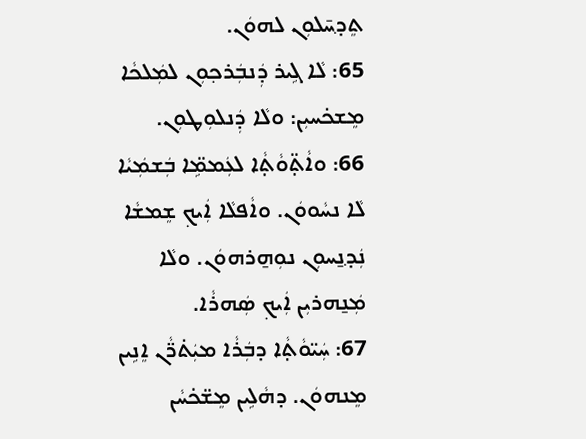ܬܸܕ݂ܚ̄ܠܘܼܢ ܠܗܘܿܢ.
65: ܠܵܐ ܓܹܝܪ ܕܲܢܒܲܪܟ݂ܘܼܢ ܠܡܲܠܟܵܐ ܡܸܫܟ̇ܚܝܼܢ: ܘܠܵܐ ܕܲܢܠܘܼܛܘܼܢ.
66: ܘܐܵܬ̣̈ܘܵܬ̣ܵܐ ܠܥܲܡܡܹ̈ܐ ܒܲܫܡܲܝܵܐ ܠܵܐ ܢܚܵܘܘܿܢ. ܘܐܵܦܠܵܐ ܐܲܝܟ݂ ܫܸܡܫܵܐ ܢܲܕ݂ܢ̱ܚܘܼܢ ܢܘܼܗ̱ܪܗܘܿܢ. ܘܠܵܐ ܡܲܢ̱ܗܪܝܼܢ ܐܲܝܟ݂ ܣܲܗܪܵܐ.
67: ܚܲܝ̈ܘܵܬ̣ܵܐ ܕܒܲܪܵܐ ܡܝܲܬ̇ܪ̈ܵܢ ܐܸܢܹܝܢ ܡܸܢܗܘܿܢ. ܕܗܵܠܹܝܢ ܡܸܫ̈ܟ̇ܚܵܢ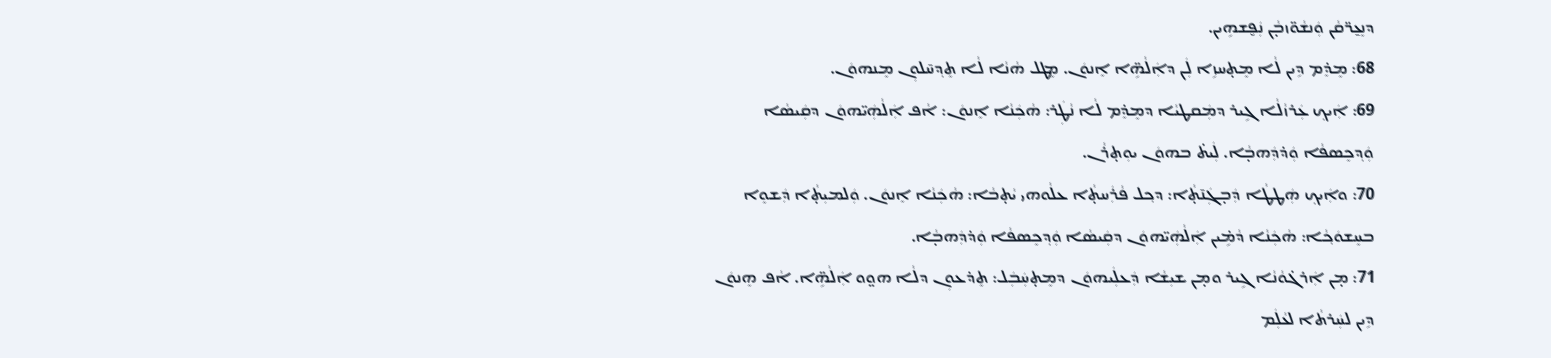ܕܢܸܥ̱ܪ̈ܩܵܢ ܘܲܢܫܵܘ̈ܙܒ̣ܵܢ ܢܲܦ̮ܫܗܹܝܢ.
68: ܡܸܕܸ̇ܡ ܕܹܝܢ ܠܵܐ ܡܸܬ̣ܚܙܹܐ ܠܲܢ ܕܐܲܠܵܗܹ̈ܐ ܐܸܢܘܿܢ. ܡܸܛܠ ܗܵܢܵܐ ܠܵܐ ܬܸܕ݂ܚ̄ܠܘܼܢ ܡܸܢܗܘܿܢ.
69: ܐܲܝܟ݂ ܥܲܪܙܵܠܵܐ ܓܹܝܪ ܕܡܲܩܛܝܵܐ ܕܡܸܕܸ̇ܡ ܠܵܐ ܢܵܛܲܪ: ܗܵܟܲܢܵܐ ܐܸܢܘܿܢ: ܐܵܦ ܐܲܠܵܗܲܝ̈ܗܘܿܢ ܕܩܲܝܣܵܐ ܘܲܕ݂ܟܸܣܦܵܐ ܘܲܕ̇ܕܲܗܒ̣ܵܐ. ܠܲܝܬ̇ ܒܗܘܿܢ ܝܘܼܬ̣ܪܵܢ.
70: ܘܐܲܝܟ݂ ܗܲܛܛܵܐ ܕܲܒ̣ܓܲܢ̄ܬ̣ܵܐ: ܕܟ݂ܠ ܦܵܪܲܚܬ̣ܵܐ ܥܠܵܘܗܝ ܝܵܬ̣ܒܵܐ: ܗܵܟܲܢܵܐ ܐܸܢܘܿܢ. ܘܲܠܡܝܼܬ̣ܵܐ ܕܲܫܘܸܐ ܒܚܸܫܘܿܟ݂ܵܐ: ܗܵܟܲܢܵܐ ܕܵܡܹ̇ܝܢ ܐܲܠܵܗܲܝ̈ܗܘܿܢ ܕܩܲܝܣܵܐ ܘܲܕ݂ܟܸܣܦܵܐ ܘܲܕ̇ܕܲܗܒ̣ܵܐ.
71: ܡ̣ܢ ܐܲܪܓ̇ܘܵܢܵܐ ܓܹܝܪ ܘܡ̣ܢ ܫܝܼܫܵܐ ܕܲܥܠܲܝܗܘܿܢ ܕܡܸܬ̣ܚܲܒܲܠ: ܬܸܕ̇ܥܘܼܢ ܕܠܵܐ ܗܘ̤ܘ ܐܲܠܵܗܹ̈ܐ. ܐܵܦ ܗܸܢܘܿܢ ܕܹܝܢ ܠܚܲܪܬܵܐ ܠܥܵܠܲܡ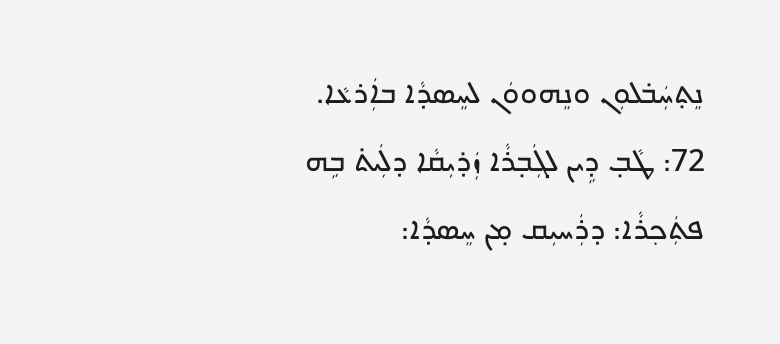ܢܸܬ̣ܚܲܒ̇ܠܘܼܢ ܘܢܸܗܘܘܿܢ ܠܚܸܣܕܵܐ ܒܐܲܪܥܵܐ.
72: ܛܵܒ̣ ܕܹܝܢ ܠܓܲܒ̣ܪܵܐ ܙܲܕ̇ܝܼܩܵܐ ܕܠܲܝܬ̇ ܒܹܗ ܦܬܲܟ݂ܪܵܐ: ܕܪܲܚܝܼܩ ܡ̣ܢ ܚܸܣܕܵܐ: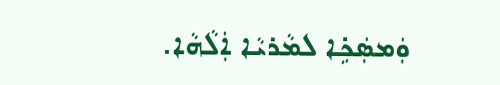ܘܲܡܣܲܟܹ̇ܐ ܠܡܵܪܝܵܐ ܐܲܠܵܗܵܐ.